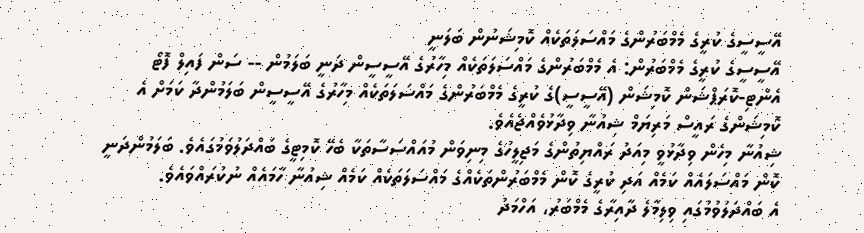އޭސީސީގެ ކުރީގެ މެމްބަރުންގެ މައްސަލަތަކެއް ކޮމިޝަނުން ބަލަނީ
އޭސީސީގެ ކުރީގެ މެމްބަރުން: އެ މެމްބަރުންގެ މައްސަލަތަކެއް މިހާރުގެ އޭސީސީން ދަނީ ބަލަމުން -- ސަން ފައިލް ފޮޓޯ
އެންޓި-ކޮރަޕްޝަން ކޮމިޝަން (އޭސީސީ)ގެ ކުރީގެ މެމްބަރުންގެ މައްސަލަތަކެއް މިހާރުގެ އޭސީސީން ބަލަމުންދާ ކަމަށް އެ ކޮމިޝަންގެ ރައީސް މަރިޔަމް ޝިއުނާ ވިދާޅުވެއްޖެއެވެ.
ޝިއުނާ މިހެން ވިދާޅުވީ މިއަދު ރައްޔިތުންގެ މަޖިލީހުގެ މިނިވަން މުއައްސަސާތަކާ ބެހޭ ކޮމިޓީގެ ބައްދަލުވަމުގައެވެ. ބަލަމުންދަނީ ކޮން މައްސަލައެއް ކަމެއް އަދި ކުރީގެ ކޮން މެމްބަރުންތަކެއްގެ މައްސަލަތަކެއް ކަމެއް ޝިއުނާ ހާމައެއް ނުކުރައްވައެވެ.
އެ ބައްދަލުވުމުގައި ވިލިމާލެ ދާއިރާގެ މެމްބަރު، އަހްމަދު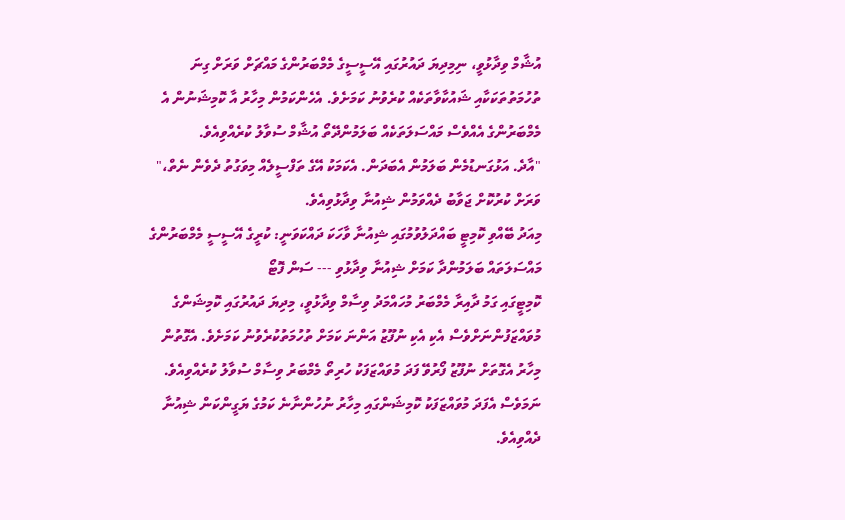އުޝާމް ވިދާޅުވީ، ނިމިދިޔަ ދައުރުގައި އޭސީސީގެ މެމްބަރުންގެ މައްޗަށް ވަރަށް ގިނަ ތުހުމަތުތަކަކާއި ޝައުކާވާތަކެއް ކުރެވުނު ކަމަށެވެ. އެހެންކަމުން މިހާރު އާ ކޮމިޝަނުން އެ މެމްބަރުންގެ އެއްވެސް މައްސަލަތަކެއް ބަލަމުންދޭތޯ އުޝާމް ސުވާލު ކުރެއްވިއެވެ.
"އާދެ. އަޅުގަނޑުމެން ބަލަމުން އެބަދަން. އެކަމަކު އޭގެ ތަފްސީލެއް މިވަގުތު ދެވެން ނެތް،" ވަރަށް ކުރުކޮށް ޖަވާބު ދެއްވަމުން ޝިއުނާ ވިދާޅުވިއެވެ.
މިއަދު ބޭއްވި ކޮމިޓީ ބައްދަލުވުމުގައި ޝިއުނާ ވާހަކަ ދައްކަވަނީ: ކުރީގެ އޭސީސީ މެމްބަރުންގެ މައްސަލަތައް ބަލަމުންދާ ކަމަށް ޝިއުނާ ވިދާޅުވި --- ސަން ފޮޓޯ
ކޮމިޓީގައި ގަމު ދާއިރާ މެމްބަރު މުހައްމަދު ވިސާމް ވިދާޅުވީ، މިދިޔަ ދައުރުގައި ކޮމިޝަންގެ މުވައްޒަފުންނަށްވެސް އެކި އެކި ނުފޫޒު އަންނަ ކަމަށް ތުހުމަތުކުރެވުނު ކަމަށެވެ. އެގޮތުން މިހާރު އެގޮތަށް ނުފޫޒު ފޯރުވޭ ފަދަ މުވައްޒަފަކު ހުރިތޯ މެމްބަރު ވިސާމް ސުވާލު ކުރެއްވިއެވެ. ނަމަވެސް އެފަދަ މުވައްޒަފަކު ކޮމިޝަންގައި މިހާރު ނުހުންނާނެ ކަމުގެ ޔަގީންކަން ޝިއުނާ ދެއްވިއެވެ.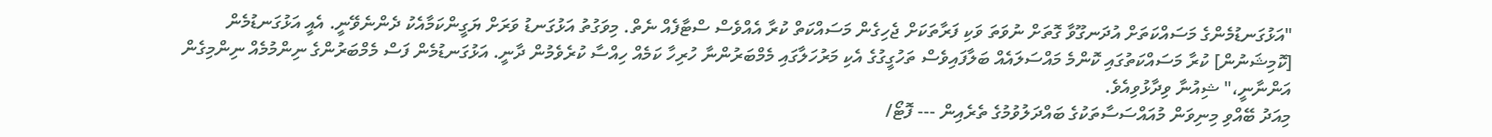"އަޅުގަނޑުމެންގެ މަސައްކަތަށް އުދަނގޫވާ ގޮތަށް ނުވަތަ ވަކި ފަރާތަކަށް ޖެހިގެން މަސައްކަތް ކުރާ އެއްވެސް ސްޓާފެއް ނެތް. މިވަގުތު އަޅުގަނޑު ވަރަށް ޔަގީންކަމާއެކު ދެންނެވޭނީ. އެއީ އަޅުގަނޑުމެން [ކޮމިޝަނުން] ކުރާ މަސައްކަތުގައި ކޮންމެ މައްސަލައެއް ބަލާފައިވެސް ތަހުގީގުގެ އެކި މަރުހަލާގައި މެމްބަރުންނާ ހުރިހާ ކަމެއް ހިއްސާ ކުރެވެމުން ދާނީ. އަޅުގަނޑުމެން ފަސް މެމްބަރުންގެ ނިންމުމެއް ނިންމިގެން އަންނާނީ،" ޝިއުނާ ވިދާޅުވިއެވެ.
މިއަދު ބޭއްވި މިނިވަން މުއައްސަސާތަކުގެ ބައްދަލުވުމުގެ ތެރެއިން --- ފޮޓޯ/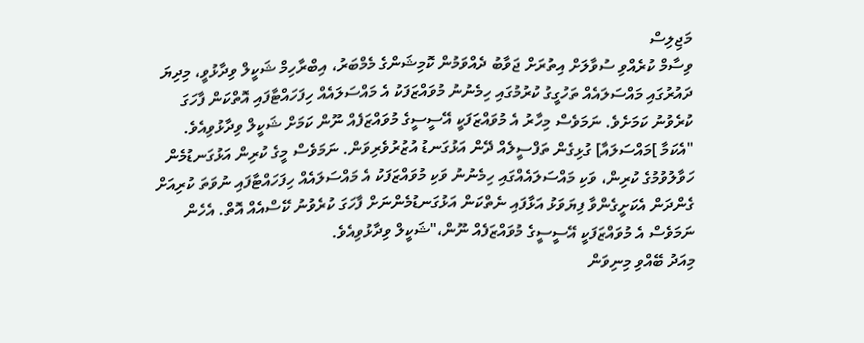މަޖިލިސް
ވިސާމް ކުރެއްވި ސުވާލަށް އިތުރަށް ޖަވާބު ދެއްވަމުން ކޮމިޝަންގެ މެމްބަރު، އިބްރާހިމް ޝަކީލް ވިދާޅުވީ، މިދިޔަ ދައުރުގައި މައްސަލައެއް ތަހުގީގު ކުރުމުގައި ހިމެނުނު މުވައްޒަފަކު އެ މައްސަލައެއް ހިފަހައްޓާފައި އޮތްކަން ފާހަގަ ކުރެވުނު ކަމަށެވެ. ނަމަވެސް މިހާރު އެ މުވައްޒަފަކީ އޭސީސީގެ މުވައްޒަފެއް ނޫން ކަމަށް ޝަކީލް ވިދާޅުވިއެވެ.
"އެކަމާ ]މައްސަލައާ] ގުޅިގެން ތަފްސީލެއް ދޭން އަޅުގަނޑު އުޒުރުވެރިވަން. ނަމަވެސް މީގެ ކުރިން އަޅުގަނޑުމެން ހަވާލުވުމުގެ ކުރިން، ވަކި މައްސަލައެއްގައި ހިމެނުނު ވަކި މުވައްޒަފަކު އެ މައްސަލައެއް ހިފަހައްޓާފައި ނުވަތަ ކުރިއަށް ގެންދަން އެކަށީގެންވާ ފިޔަވަޅު އަޅާފައި ނެތްކަން އަޅުގަނޑުމެންނަށް ފާހަގަ ކުރެވުނު ކޭސްއެއް އޮތް. އެހެން ނަމަވެސް އެ މުވައްޒަފަކީ އޭސީސީގެ މުވައްޒަފެއް ނޫން،"ޝަކީލް ވިދާޅުވިއެވެ.
މިއަދު ބޭއްވި މިނިވަން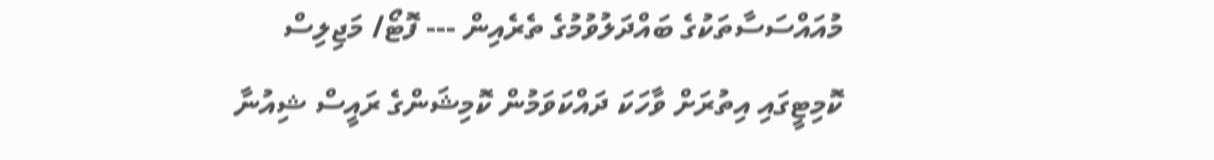މުއައްސަސާތަކުގެ ބައްދަލުވުމުގެ ތެރެއިން --- ފޮޓޯ/ މަޖިލިސް
ކޮމިޓީގައި އިތުރަށް ވާހަކަ ދައްކަވަމުން ކޮމިޝަންގެ ރައީސް ޝިއުނާ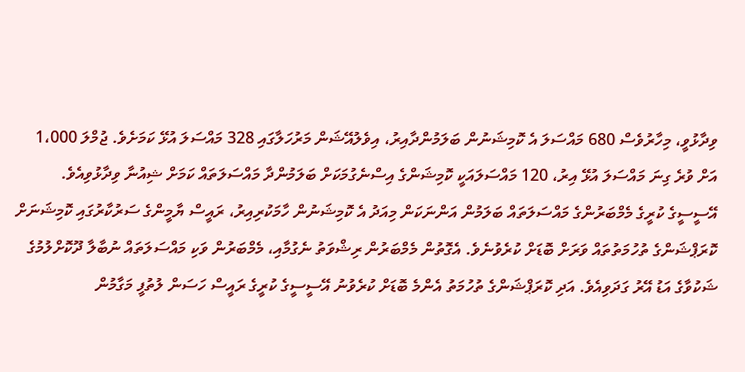ވިދާޅުވީ، މިހާރުވެސް 680 މައްސަލަ އެ ކޮމިޝަނުން ބަލަމުންދާއިރު، އިވެލުއޭޝަން މަރުހަލާގައި 328 މައްސަލަ އުޅޭ ކަމަށެވެ. ޖުމްލަ 1،000 އަށް ވުރެ ގިނަ މައްސަލަ އުޅޭ އިރު، 120 މައްސަލައަކީ ކޮމިޝަންގެ އިސްނެގުމަކަށް ބަލަމުންދާ މައްސަލަތައް ކަމަށް ޝިއުނާ ވިދާޅުވިއެވެ.
އޭސީސީގެ ކުރީގެ މެމްބަރުންގެ މައްސަލަތައް ބަލަމުން އަންނަކަން މިއަދު އެ ކޮމިޝަނުން ހާމަކުރިއިރު، ރައީސް ޔާމީންގެ ސަރުކާރުގައި ކޮމިޝަނަށް ކޮރަޕްޝަންގެ ތުހުމަތުތައް ވަރަށް ބޮޑަށް ކުރެވުނެވެ. އެގޮތުން މެމްބަރުން ރިޝްވަތު ނެގުމާއި، މެމްބަރުން ވަކި މައްސަލަތައް ނުބާލާ ދޫކޮށްލުމުގެ ޝަކުވާގެ އަޑު އޭރު ގަދަވިއެވެ. އަދި ކޮރަޕްޝަންގެ ތުހުމަތު އެންމެ ބޮޑަށް ކުރެވުނު އޭސީސީގެ ކުރީގެ ރައީސް ހަސަން ލުތުފީ މަގާމުން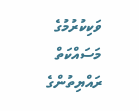ވަކިކުރުމުގެ މަސައްކަތް ރައްޔިތުންގެ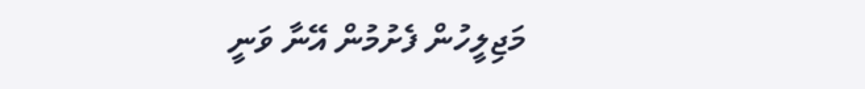މަޖިލީހުން ފެށުމުން އޭނާ ވަނީ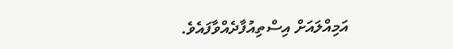އަމިއްލައަށް އިސްތިއުފާދެއްވާފައެވެ.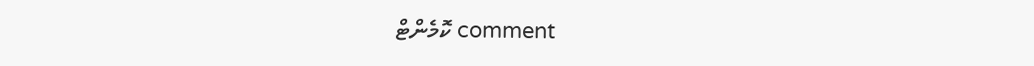comment ކޮމެންޓް